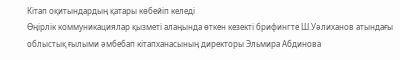Кітап оқитындардың қатары көбейіп келеді
Өңірлік коммуникациялар қызметі алаңында өткен кезекті брифингте Ш.Уәлиханов атындағы облыстық ғылыми әмбебап кітапханасының директоры Эльмира Абдинова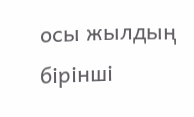осы жылдың бірінші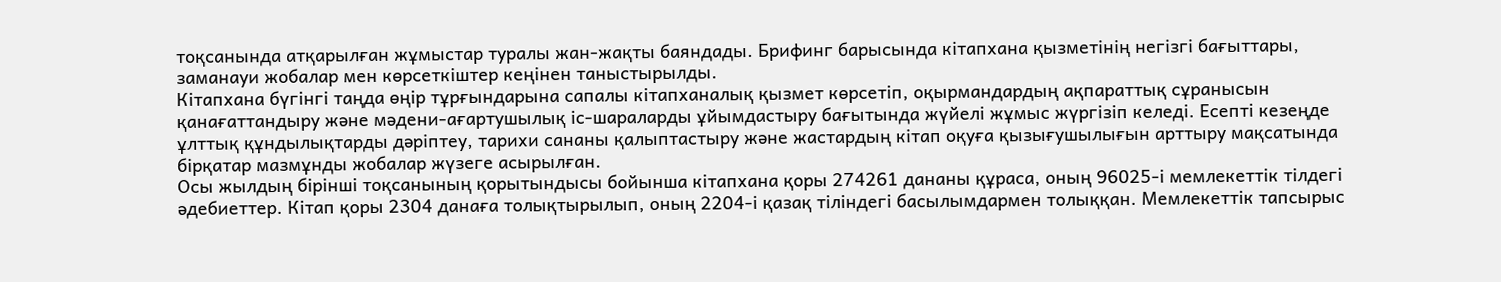тоқсанында атқарылған жұмыстар туралы жан-жақты баяндады. Брифинг барысында кітапхана қызметінің негізгі бағыттары, заманауи жобалар мен көрсеткіштер кеңінен таныстырылды.
Кітапхана бүгінгі таңда өңір тұрғындарына сапалы кітапханалық қызмет көрсетіп, оқырмандардың ақпараттық сұранысын қанағаттандыру және мәдени-ағартушылық іс-шараларды ұйымдастыру бағытында жүйелі жұмыс жүргізіп келеді. Есепті кезеңде ұлттық құндылықтарды дәріптеу, тарихи сананы қалыптастыру және жастардың кітап оқуға қызығушылығын арттыру мақсатында бірқатар мазмұнды жобалар жүзеге асырылған.
Осы жылдың бірінші тоқсанының қорытындысы бойынша кітапхана қоры 274261 дананы құраса, оның 96025-і мемлекеттік тілдегі әдебиеттер. Кітап қоры 2304 данаға толықтырылып, оның 2204-і қазақ тіліндегі басылымдармен толыққан. Мемлекеттік тапсырыс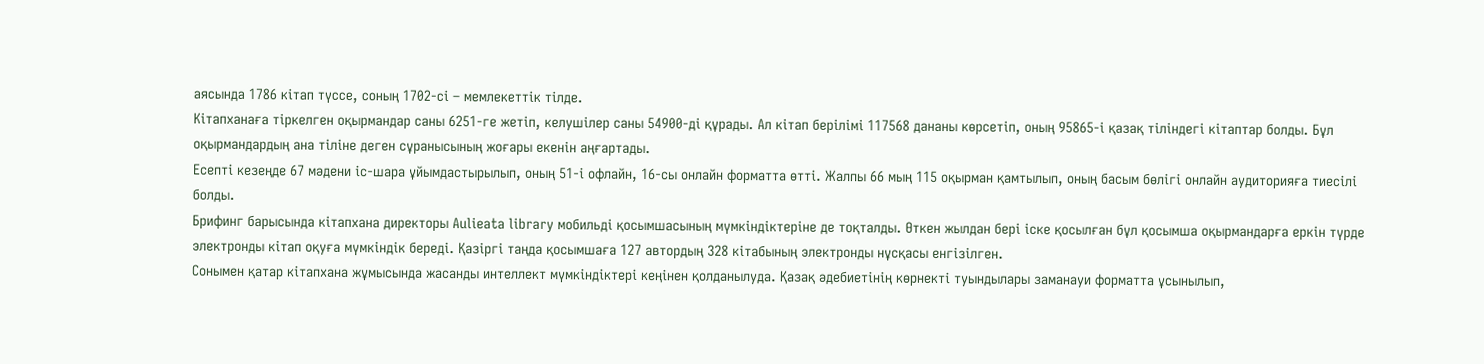аясында 1786 кітап түссе, соның 1702-сі – мемлекеттік тілде.
Кітапханаға тіркелген оқырмандар саны 6251-ге жетіп, келушілер саны 54900-ді құрады. Ал кітап берілімі 117568 дананы көрсетіп, оның 95865-і қазақ тіліндегі кітаптар болды. Бұл оқырмандардың ана тіліне деген сұранысының жоғары екенін аңғартады.
Есепті кезеңде 67 мәдени іс-шара ұйымдастырылып, оның 51-і офлайн, 16-сы онлайн форматта өтті. Жалпы 66 мың 115 оқырман қамтылып, оның басым бөлігі онлайн аудиторияға тиесілі болды.
Брифинг барысында кітапхана директоры Aulieata library мобильді қосымшасының мүмкіндіктеріне де тоқталды. Өткен жылдан бері іске қосылған бұл қосымша оқырмандарға еркін түрде электронды кітап оқуға мүмкіндік береді. Қазіргі таңда қосымшаға 127 автордың 328 кітабының электронды нұсқасы енгізілген.
Сонымен қатар кітапхана жұмысында жасанды интеллект мүмкіндіктері кеңінен қолданылуда. Қазақ әдебиетінің көрнекті туындылары заманауи форматта ұсынылып,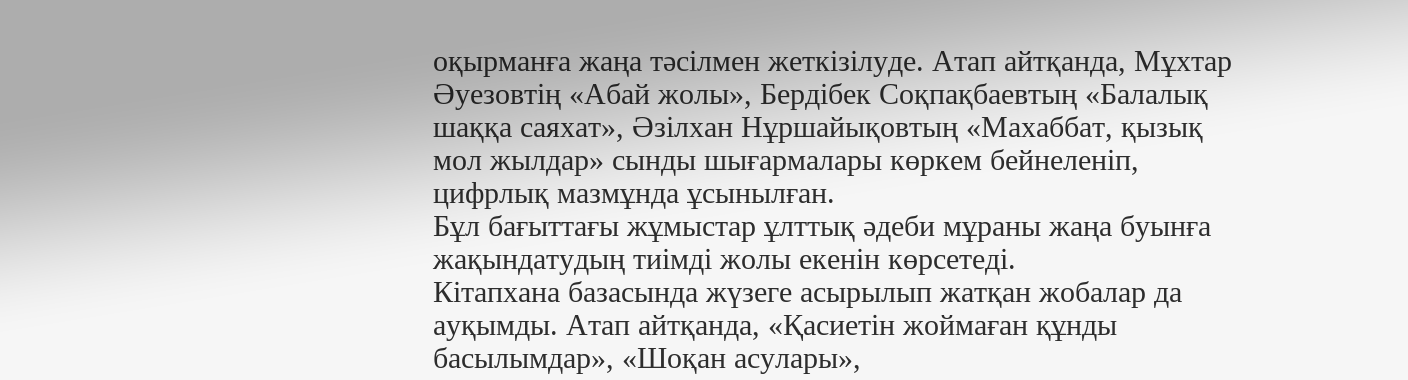оқырманға жаңа тәсілмен жеткізілуде. Атап айтқанда, Мұхтар Әуезовтің «Абай жолы», Бердібек Соқпақбаевтың «Балалық шаққа саяхат», Әзілхан Нұршайықовтың «Махаббат, қызық мол жылдар» сынды шығармалары көркем бейнеленіп, цифрлық мазмұнда ұсынылған.
Бұл бағыттағы жұмыстар ұлттық әдеби мұраны жаңа буынға жақындатудың тиімді жолы екенін көрсетеді.
Кітапхана базасында жүзеге асырылып жатқан жобалар да ауқымды. Атап айтқанда, «Қасиетін жоймаған құнды басылымдар», «Шоқан асулары»,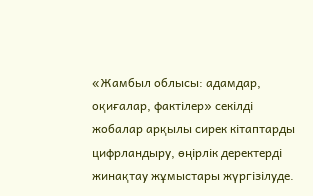«Жамбыл облысы: адамдар, оқиғалар, фактілер» секілді жобалар арқылы сирек кітаптарды цифрландыру, өңірлік деректерді жинақтау жұмыстары жүргізілуде.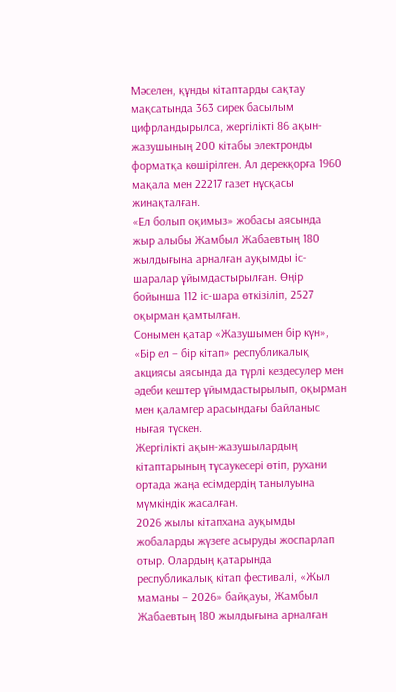Мәселен, құнды кітаптарды сақтау мақсатында 363 сирек басылым цифрландырылса, жергілікті 86 ақын-жазушының 200 кітабы электронды форматқа көшірілген. Ал дерекқорға 1960 мақала мен 22217 газет нұсқасы жинақталған.
«Ел болып оқимыз» жобасы аясында жыр алыбы Жамбыл Жабаевтың 180 жылдығына арналған ауқымды іс-шаралар ұйымдастырылған. Өңір бойынша 112 іс-шара өткізіліп, 2527 оқырман қамтылған.
Сонымен қатар «Жазушымен бір күн», «Бір ел – бір кітап» республикалық акциясы аясында да түрлі кездесулер мен әдеби кештер ұйымдастырылып, оқырман мен қаламгер арасындағы байланыс нығая түскен.
Жергілікті ақын-жазушылардың кітаптарының тұсаукесері өтіп, рухани ортада жаңа есімдердің танылуына мүмкіндік жасалған.
2026 жылы кітапхана ауқымды жобаларды жүзеге асыруды жоспарлап отыр. Олардың қатарында республикалық кітап фестивалі, «Жыл маманы – 2026» байқауы, Жамбыл Жабаевтың 180 жылдығына арналған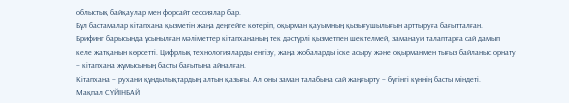облыстық байқаулар мен форсайт сессиялар бар.
Бұл бастамалар кітапхана қызметін жаңа деңгейге көтеріп, оқырман қауымның қызығушылығын арттыруға бағытталған.
Брифинг барысында ұсынылған мәліметтер кітапхананың тек дәстүрлі қызметпен шектелмей, заманауи талаптарға сай дамып келе жатқанын көрсетті. Цифрлық технологияларды енгізу, жаңа жобаларды іске асыру және оқырманмен тығыз байланыс орнату – кітапхана жұмысының басты бағытына айналған.
Кітапхана – рухани құндылықтардың алтын қазығы. Ал оны заман талабына сай жаңғырту – бүгінгі күннің басты міндеті.
Мақпал СҮЙІНБАЙ